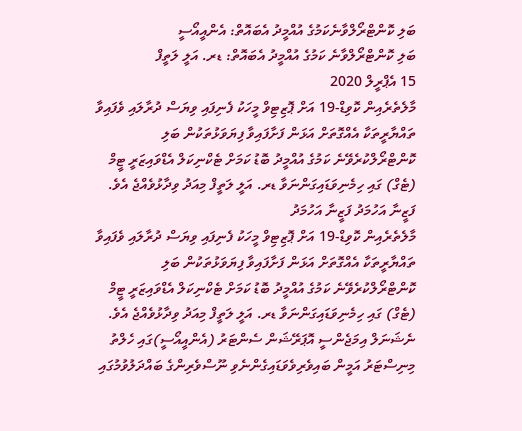ބަލި ކޮންޓްރޯލްވާނެކަމުގެ އުއްމީދު އެބައޮތް: އެންއީއޯސީ
ބަލި ކޮންޓްރޯލްވާނެ ކަމުގެ އުއްމީދު އެބައޮތް: ޑރ. އަލީ ލަތީފް
15 އެޕްރީލް 2020
މާލެތެރެއިން ކޮވިޑް-19 އަށް ޕޮޒިޓިވް މީހަކު ފެނިފައި ވިޔަސް ދުރާލައި ވެފައިވާ ތައްޔާރީތަކާ އެއްގޮތަށް އަޅަން ފަށާފައިވާ ފިޔަވަޅުތަކުން ބަލި ކޮންޓްރޯލްކުރެވޭނެ ކަމުގެ އުއްމީދު ބޮޑު ކަމަށް ޓެކްނިކަލް އެޑްވައިޒަރީ ޓީމް (ޓެގް) ގައި ހިމެނިވަޑައިގަންނަވާ ޑރ. އަލީ ލަތީފް މިއަދު ވިދާޅުވެއްޖެ އެވެ.
ފަޒީނާ އަހުމަދު ފަޒީނާ އަހުމަދު
މާލެތެރެއިން ކޮވިޑް-19 އަށް ޕޮޒިޓިވް މީހަކު ފެނިފައި ވިޔަސް ދުރާލައި ވެފައިވާ ތައްޔާރީތަކާ އެއްގޮތަށް އަޅަން ފަށާފައިވާ ފިޔަވަޅުތަކުން ބަލި ކޮންޓްރޯލްކުރެވޭނެ ކަމުގެ އުއްމީދު ބޮޑު ކަމަށް ޓެކްނިކަލް އެޑްވައިޒަރީ ޓީމް (ޓެގް) ގައި ހިމެނިވަޑައިގަންނަވާ ޑރ. އަލީ ލަތީފް މިއަދު ވިދާޅުވެއްޖެ އެވެ.
ނެޝަނަލް އިމަޖެންސީ އޮޕަރޭޝަން ސެންޓަރު (އެންއީއޯސީ)ގައި ހެލްތު މިނިސްޓަރު އަމީން ބައިވެރިވެވަޑައިގެންނެވި ނޫސްވެރިންގެ ބައްދަލުވުމުގައި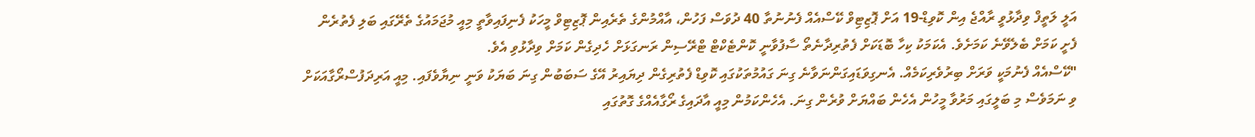އަލީ ލަތީފް ވިދާޅުވީ ރާއްޖެ އިން ކޮވިޑް-19 އަށް ޕޮޒިޓިވް ކޭސްއެއް ފެނުނުތާ 40 ދުވަސް ފަހުން، އާއްމުންގެ ތެރެއިން ޕޮޒިޓިވް މީހަކު ފެނިފައިވާތީ މިއީ މުޖަމައުގެ ތެރޭގައި ބަލި ފެތުރެން ފެށީ ކަމަށް ބެލެވޭނެ ކަމަށެވެ. އެކަމަކު ކިހާ ބޮޑަކަށް ފެތުރިދާނެތޯ ސާފުވާނީ ކޮންޓެކްޓް ޓްރޭސިން ރަނގަޅަށް ހެދިގެން ކަމަށް ވިދާޅުވި އެވެ.
"ކޭސްއެއް ފެނުމަކީ ވަރަށް ބިރުވެރިކަމެއް. އެނގިވަޑައިގަންނަވާނެ ގިނަ ގައުމުތަކުގައި ކޮވިޑް ފެތުރިގެން ދިޔައިރު އޭގެ ސަބަބުން ގިނަ ބަޔަކު ވަނީ ނިޔާވެފައި. މިއީ އަރިދަފުސްރޯގާއަކަށް ވި ނަމަވެސް މި ބަލީގައި މަރުވާ މީހުން އެހެން ބައްޔަށް ވުރެން ގިނަ. އެހެންކަމުން މިއީ އާދައިގެ ރޯގާއެއްގެ ގޮތުގައި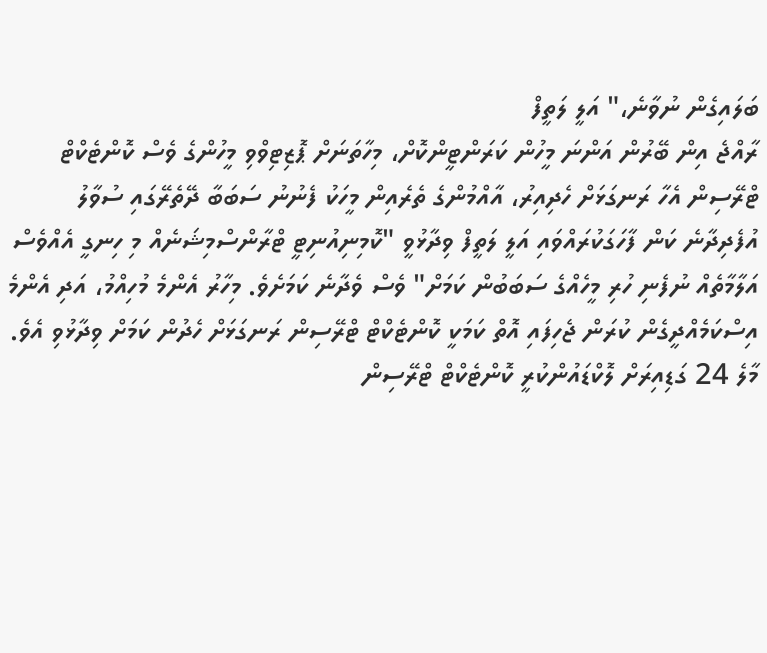ބަލައިގެން ނުވާނެ،" އަލީ ލަތީފް
ރާއްޖެ އިން ބޭރުން އަންނަ މީހުން ކަރަންޓީންކޮށް، މިހާތަނަށް ޕޮޒިޓިވްވި މީހުންގެ ވެސް ކޮންޓެކްޓް ޓްރޭސިން އެހާ ރަނގަޅަށް ހެދިއިރު، އާއްމުންގެ ތެރެއިން މީހަކު ފެނުނު ސަބަބާ ދޭތެރޭގައި ސުވާލު އުފެދިދާނެ ކަން ފާހަގަކުރައްވައި އަލީ ލަތީފް ވިދާޅުވީ "ކޮމިނިއުނިޓީ ޓްރާންސްމިޝަނެއް މި ހިނގީ އެއްވެސް އަލާމާތެއް ނުފެނި ހުރި މީހެއްގެ ސަބަބުން ކަމަށް" ވެސް ވެދާނެ ކަމަށެވެ. މިހާރު އެންމެ މުހިއްމު، އަދި އެންމެ އިސްކަމެއްދީގެން ކުރަން ޖެހިފައި އޮތް ކަމަކީ ކޮންޓެކްޓް ޓްރޭސިން ރަނގަޅަށް ހެދުން ކަމަށް ވިދާޅުވި އެވެ.
މާލެ 24 ގަޑިއިރަށް ލޮކްޑައުންކުރީ ކޮންޓެކްޓް ޓްރޭސިން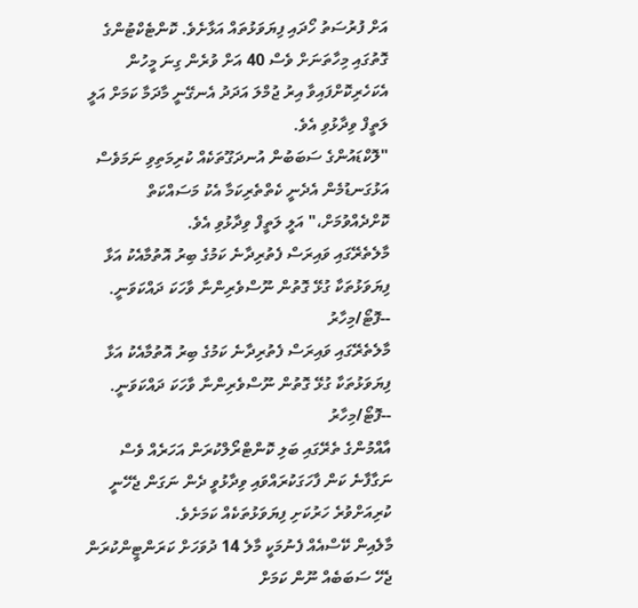އަށް ފުރުސަތު ހޯދައި ފިޔަވަޅުތައް އަޅާށެވެ. ކޮންޓެކްޓުންގެ ގޮތުގައި މިހާތަނަށް ވެސް 40 އަށް ވުރެން ގިނަ މީހުން އެކަހެރިކޮށްފައިވާ އިރު ޖުމްލަ އަދަދު އެނގޭނީ މާދަމާ ކަމަށް އަލީ ލަތީފް ވިދާޅުވި އެވެ.
"ލޮކްޑައުންގެ ސަބަބުން އުނދަގޫތަކެއް ކުރިމަތިވި ނަމަވެސް އަޅުގަނޑުމެން އެދެނީ ކެތްތެރިކަމާ އެކު މަސައްކަތް ކޮށްދެއްވުމަށް،" އަލީ ލަތީފް ވިދާޅުވި އެވެ.
މާލެތެރޭގައި ވައިރަސް ފެތުރިދާނެ ކަމުގެ ބިރު އޮތުމާއެކު އަޅާ ފިޔަވަޅުތަކާ ގުޅޭ ގޮތުން ނޫސްވެރިންނާ ވާހަކަ ދައްކަވަނީ. --ފޮޓޯ/މިހާރު
މާލެތެރޭގައި ވައިރަސް ފެތުރިދާނެ ކަމުގެ ބިރު އޮތުމާއެކު އަޅާ ފިޔަވަޅުތަކާ ގުޅޭ ގޮތުން ނޫސްވެރިންނާ ވާހަކަ ދައްކަވަނީ. --ފޮޓޯ/މިހާރު
އާއްމުންގެ ތެރޭގައި ބަލި ކޮންޓްރޯލްކުރަން އަހަރެއް ވެސް ނަގާފާނެ ކަން ފާހަގަކުރައްވައި ވިދާޅުވީ ދެން ނަގަން ޖެހޭނީ ކުރިއަށްވުރެ ހަރުކަށި ފިޔަވަޅުތަކެއް ކަމަށެވެ.
މާލެއިން ކޭސްއެއް ފެނުމަކީ މާލެ 14 ދުވަހަށް ކަރަންޓީންކުރަން ޖެހޭ ސަބަބެއް ނޫން ކަމަށް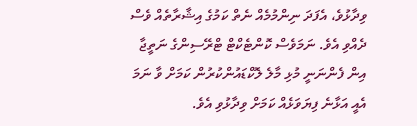ވިދާޅުވެ، އެފަދަ ނިންމުމެއް ނެތް ކަމުގެ އިޝާރާތެއް ވެސް ދެއްވި އެވެ. ނަމަވެސް ކޮންޓެކްޓް ޓްރޭސިންގެ ނަތީޖާ އިން ފެންނަނީ މުޅި މާލެ ލޮކްޑައުންކުރުން ކަމަށް ވާ ނަމަ އެއީ އަޅާނެ ފިޔަވަޅެއް ކަމަށް ވިދާޅުވި އެވެ.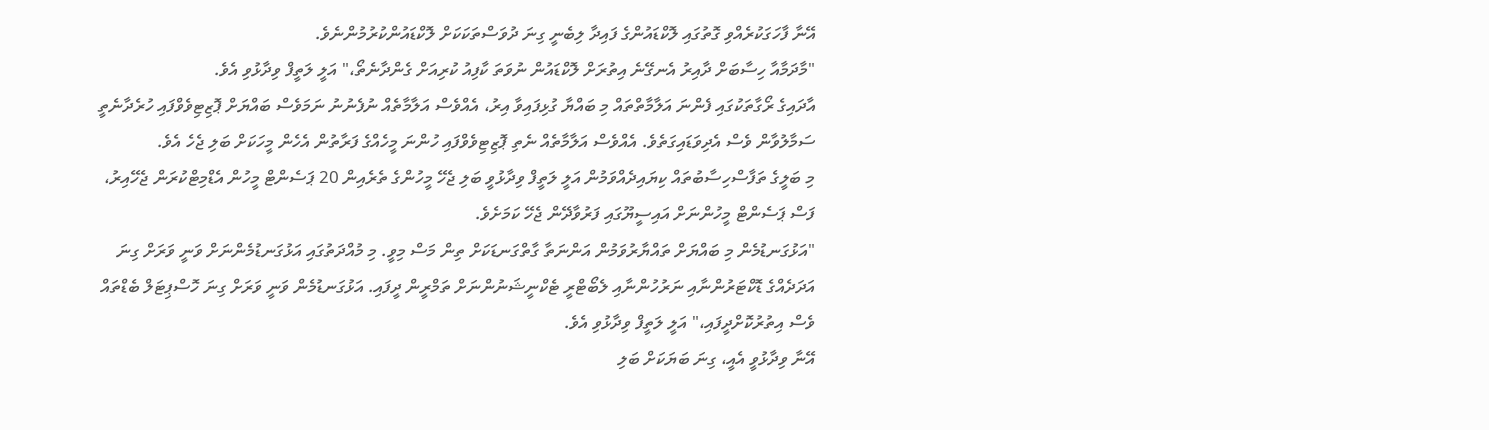އޭނާ ފާހަގަކުރެއްވި ގޮތުގައި ލޮކްޑައުންގެ ފައިދާ ލިބެނީ ގިނަ ދުވަސްތަކަކަށް ލޮކްޑައުންކުރުމުންނެވެ.
"މާދަމާއާ ހިސާބަށް ދާއިރު އެނގޭނެ އިތުރަށް ލޮކްޑައުން ނުވަތަ ކާފިއު ކުރިއަށް ގެންދާނެތޯ،" އަލީ ލަތީފް ވިދާޅުވި އެވެ.
އާދައިގެ ރޯގާތަކުގައި ފެންނަ އަލާމާތްތައް މި ބައްޔާ ގުޅިފައިވާ އިރު، އެއްވެސް އަލާމާތެއް ނުފެނުނު ނަމަވެސް ބައްޔަށް ޕޮޒިޓިވެވްފައި ހުރެދާނެތީ ސަމާލުވާން ވެސް އެދިވަޑައިގަތެވެ. އެއްވެސް އަލާމާތެއް ނެތި ޕޮޒިޓިވެވްފައި ހުންނަ މީހެއްގެ ފަރާތުން އެހެން މީހަކަށް ބަލި ޖެހެ އެވެ.
މި ބަލީގެ ތަފާސްހިސާބުތައް ކިޔައިދެއްވަމުން އަލީ ލަތީފް ވިދާޅުވީ ބަލި ޖެހޭ މީހުންގެ ތެރެއިން 20 ޕަސެންޓް މީހުން އެޑްމިޓްކުރަން ޖެހޭއިރު، ފަސް ޕަސެންޓް މީހުންނަށް އައިސީޔޫގައި ފަރުވާދޭން ޖެހޭ ކަމަށެވެ.
"އަޅުގަނޑުމެން މި ބައްޔަށް ތައްޔާރުވަމުން އަންނަތާ ގާތްގަނޑަކަށް ތިން މަސް މިވީ. މި މުއްދަތުގައި އަޅުގަނޑުމެންނަށް ވަނީ ވަރަށް ގިނަ އަދަދެއްގެ ޑޮކްޓަރުންނާއި ނަރުހުންނާއި ލެބޯޓްރީ ޓެކްނީޝަނުންނަށް ތަމްރީން ދީފައި. އަޅުގަނޑުމެން ވަނީ ވަރަށް ގިނަ ހޮސްޕިޓަލް ބެޑްތައް ވެސް އިތުރުކޮށްދީފައި،" އަލީ ލަތީފް ވިދާޅުވި އެވެ.
އޭނާ ވިދާޅުވީ އެއީ، ގިނަ ބަޔަކަށް ބަލި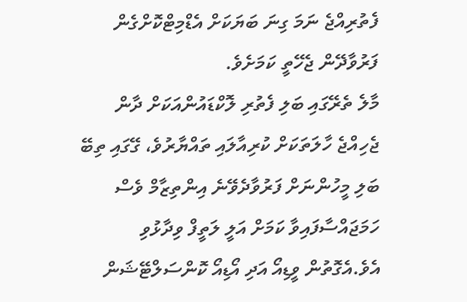ފެތުރިއްޖެ ނަމަ ގިނަ ބަޔަކަށް އެޑްމިޓްކޮށްގެން ފަރުވާދޭން ޖެހޭތީ ކަމަށެވެ.
މާލެ ތެރޭގައި ބަލި ފެތުރި ލޮކްޑައުންއަކަށް ދާން ޖެހިއްޖެ ހާލަތަކަށް ކުރިއާލައި ތައްޔާރުވެ، ގޭގައި ތިބޭ ބަލި މީހުންނަށް ފަރުވާދެވޭނެ އިންތިޒާމް ވެސް ހަމަޖައްސާފައިވާ ކަމަށް އަލީ ލަތީފް ވިދާޅުވި އެވެ.އެގޮތުން ވީޑިއޯ އަދި އޯޑިއޯ ކޮންސަލްޓޭޝަން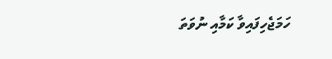ހަމަޖެހިފައިވާ ކަމާއި ނުވަތަ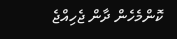ކޮންމެހެން ދާން ޖެހިއްޖެ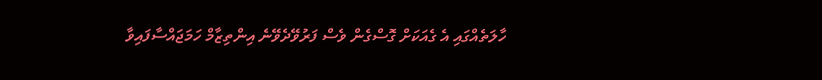ހާލަތެއްގައި އެ ގެއަކަށް ގޮސްގެން ވެސް ފަރުވޭދެވޭނެ އިންތިޒާމް ހަމަޖައްސާފައިވާ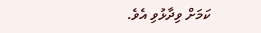ކަމަށް ވިދާޅުވި އެވެ.